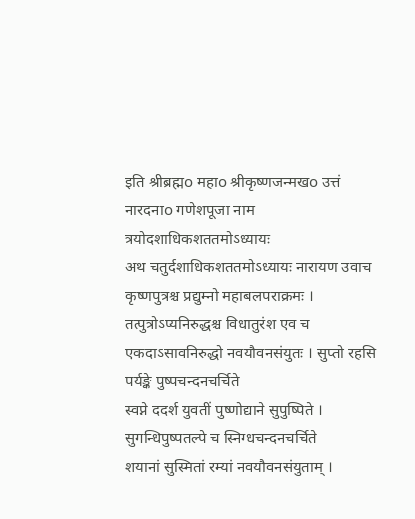इति श्रीब्रह्मo महाo श्रीकृष्णजन्मखo उत्तं नारदनाo गणेशपूजा नाम त्रयोदशाधिकशततमोऽध्यायः
अथ चतुर्दशाधिकशततमोऽध्यायः नारायण उवाच कृष्णपुत्रश्च प्रद्युम्नो महाबलपराक्रमः । तत्पुत्रोऽप्यनिरुद्धश्च विधातुरंश एव च
एकदाऽसावनिरुद्धो नवयौवनसंयुतः । सुप्तो रहसि पर्यङ्के पुष्पचन्दनचर्चिते
स्वप्ने ददर्श युवतीं पुष्णोद्याने सुपुष्पिते । सुगन्धिपुष्पतल्पे च स्निग्धचन्दनचर्चिते
शयानां सुस्मितां रम्यां नवयौवनसंयुताम् ।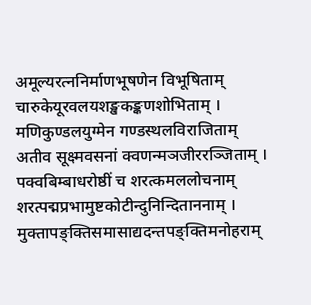अमूल्यरत्ननिर्माणभूषणेन विभूषिताम्
चारुकेयूरवलयशङ्खकङ्कणशोभिताम् । मणिकुण्डलयुग्मेन गण्डस्थलविराजिताम्
अतीव सूक्ष्मवसनां क्वणन्मञजीररञ्जिताम् । पक्वबिम्बाधरोष्ठीं च शरत्कमललोचनाम्
शरत्पद्मप्रभामुष्टकोटीन्दुनिन्दिताननाम् । मुक्तापङ्क्तिसमासाद्यदन्तपङ्क्तिमनोहराम्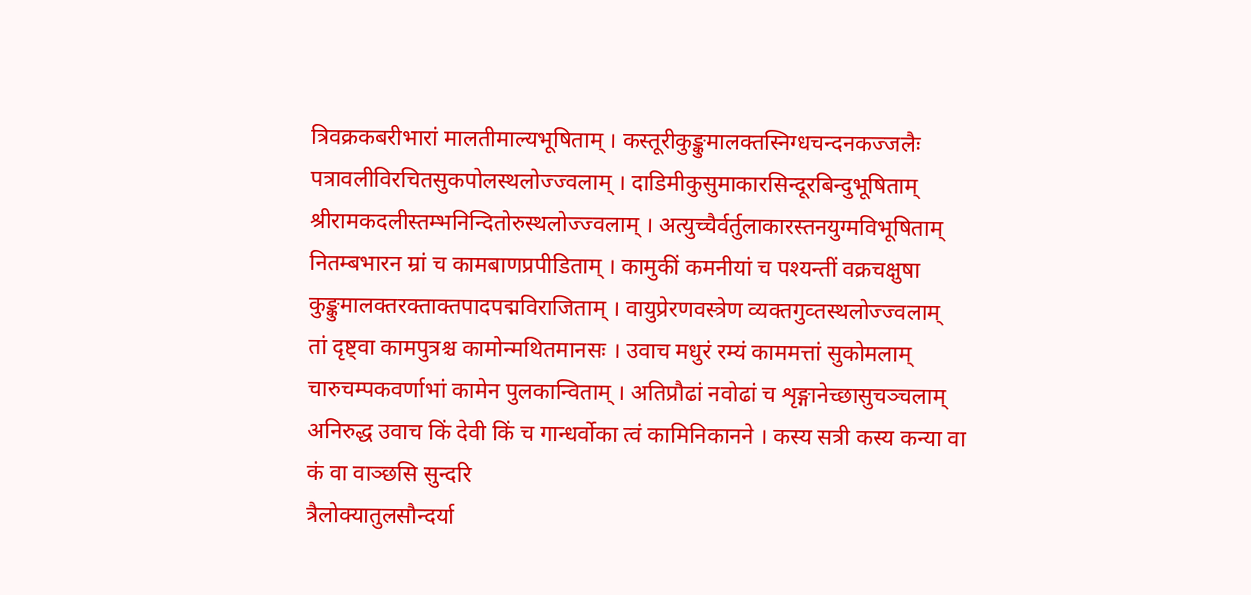त्रिवक्रकबरीभारां मालतीमाल्यभूषिताम् । कस्तूरीकुङ्कुमालक्तस्निग्धचन्दनकज्जलैः
पत्रावलीविरचितसुकपोलस्थलोज्ज्वलाम् । दाडिमीकुसुमाकारसिन्दूरबिन्दुभूषिताम्
श्रीरामकदलीस्तम्भनिन्दितोरुस्थलोज्ज्वलाम् । अत्युच्चैर्वर्तुलाकारस्तनयुग्मविभूषिताम्
नितम्बभारन म्रां च कामबाणप्रपीडिताम् । कामुकीं कमनीयां च पश्यन्तीं वक्रचक्षुषा
कुङ्कुमालक्तरक्ताक्तपादपद्मविराजिताम् । वायुप्रेरणवस्त्रेण व्यक्तगुव्तस्थलोज्ज्वलाम्
तां दृष्ट्वा कामपुत्रश्च कामोन्मथितमानसः । उवाच मधुरं रम्यं काममत्तां सुकोमलाम्
चारुचम्पकवर्णाभां कामेन पुलकान्विताम् । अतिप्रौढां नवोढां च शृङ्गानेच्छासुचञ्चलाम्
अनिरुद्ध उवाच किं देवी किं च गान्धर्वोका त्वं कामिनिकानने । कस्य सत्री कस्य कन्या वा कं वा वाञ्छसि सुन्दरि
त्रैलोक्यातुलसौन्दर्या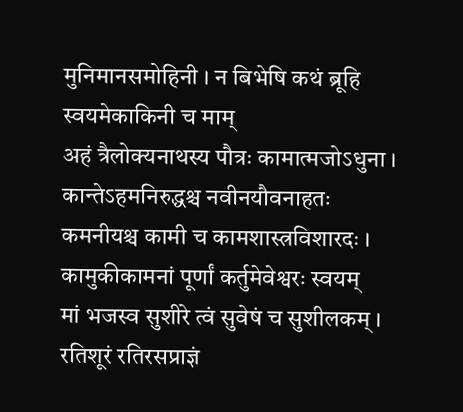मुनिमानसमोहिनी । न बिभेषि कथं ब्रूहि स्वयमेकाकिनी च माम्
अहं त्रैलोक्यनाथस्य पौत्रः कामात्मजोऽधुना । कान्तेऽहमनिरुद्धश्च नवीनयौवनाहतः
कमनीयश्च कामी च कामशास्त्रविशारदः । कामुकीकामनां पूर्णां कर्तुमेवेश्वरः स्वयम्
मां भजस्व सुशीरे त्वं सुवेषं च सुशीलकम् । रतिशूरं रतिरसप्राज्ञं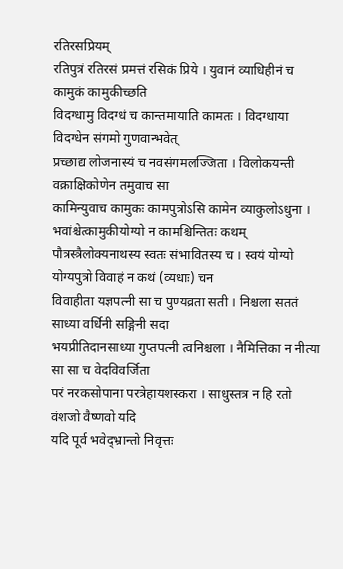रतिरसप्रियम्
रतिपुत्रं रतिरसं प्रमत्तं रसिकं प्रिये । युवानं व्याधिहीनं च कामुकं कामुकीच्छति
विदग्धामु विदग्धं च कान्तमायाति कामतः । विदग्धाया विदग्धेन संगमो गुणवान्भवेत्
प्रच्छाद्य लोजनास्यं च नवसंगमलज्जिता । विलोकयन्ती वक्राक्षिकोणेन तमुवाच सा
कामिन्युवाच कामुकः कामपुत्रोऽसि कामेन व्याकुलोऽधुना । भवांश्चेत्कामुकीयोग्यो न कामश्चिन्तितः कथम्
पौत्रस्त्रैलोक्यनाथस्य स्वतः संभावितस्य च । स्वयं योग्यो योग्यपुत्रो विवाहं न कथं (व्यधाः) चन
विवाहीता यज्ञपत्नी सा च पुण्यव्रता सती । निश्चला सततं साध्या वर्धिनी सङ्गिनी सदा
भयप्रीतिदानसाध्या गुप्तपत्नी त्वनिश्चला । नैमित्तिका न नीत्या सा सा च वेदविवर्जिता
परं नरकसोपाना परत्रेहायशस्करा । साधुस्तत्र न हि रतो वंशजो वैष्णवो यदि
यदि पूर्व भवेद्भ्रान्तो निवृत्तः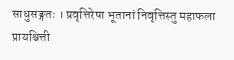साधुसङ्गतः । प्रवृत्तिरेषा भूतानां निवृत्तिस्तु महाफला
प्रायश्चित्ती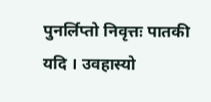पुनर्लिप्तो निवृत्तः पातकी यदि । उवहास्यो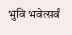भुवि भवेत्सर्वं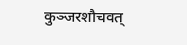कुञ्जरशौचवत्